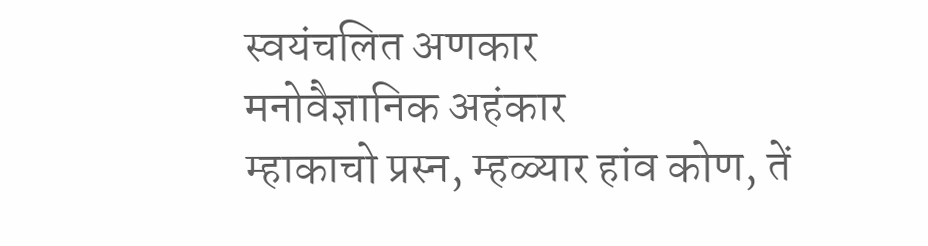स्वयंचलित अणकार
मनोवैज्ञानिक अहंकार
म्हाकाचो प्रस्न, म्हळ्यार हांव कोण, तें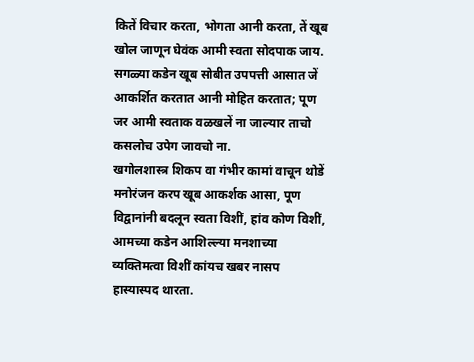कितें विचार करता, भोगता आनी करता, तें खूब खोल जाणून घेवंक आमी स्वता सोदपाक जाय.
सगळ्या कडेन खूब सोबीत उपपत्ती आसात जें आकर्शित करतात आनी मोहित करतात; पूण जर आमी स्वताक वळखलें ना जाल्यार ताचो कसलोच उपेग जावचो ना.
खगोलशास्त्र शिकप वा गंभीर कामां वाचून थोडें मनोरंजन करप खूब आकर्शक आसा, पूण विद्वानांनी बदलून स्वता विशीं, हांव कोण विशीं, आमच्या कडेन आशिल्ल्या मनशाच्या व्यक्तिमत्वा विशीं कांयच खबर नासप हास्यास्पद थारता.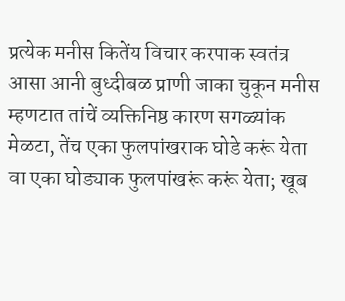प्रत्येक मनीस कितेंय विचार करपाक स्वतंत्र आसा आनी बुध्दीबळ प्राणी जाका चुकून मनीस म्हणटात तांचें व्यक्तिनिष्ठ कारण सगळ्यांक मेळटा, तेंच एका फुलपांखराक घोडे करूं येता वा एका घोड्याक फुलपांखरूं करूं येता; खूब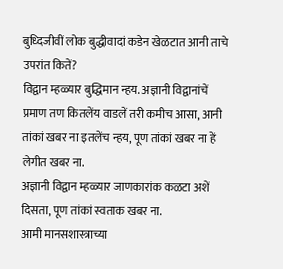बुध्दिजीवीं लोक बुद्धीवादां कडेन खेळटात आनी ताचे उपरांत कितें?
विद्वान म्हळ्यार बुद्धिमान न्हय. अज्ञानी विद्वानांचें प्रमाण तण कितलेंय वाडलें तरी कमीच आसा, आनी तांकां खबर ना इतलेंच न्हय, पूण तांकां खबर ना हें लेगीत खबर ना.
अज्ञानी विद्वान म्हळ्यार जाणकारांक कळटा अशें दिसता, पूण तांकां स्वताक खबर ना.
आमी मानसशास्त्राच्या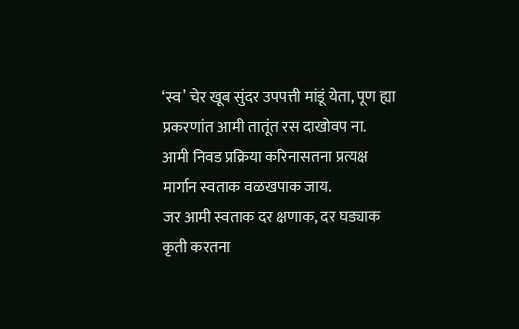‘स्व’ चेर खूब सुंदर उपपत्ती मांडूं येता, पूण ह्या प्रकरणांत आमी तातूंत रस दाखोवप ना.
आमी निवड प्रक्रिया करिनासतना प्रत्यक्ष मार्गान स्वताक वळखपाक जाय.
जर आमी स्वताक दर क्षणाक, दर घड्याक कृती करतना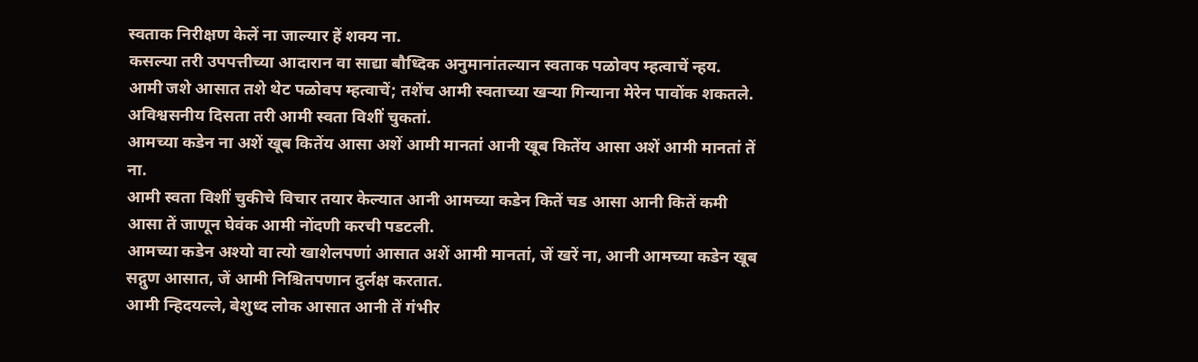स्वताक निरीक्षण केलें ना जाल्यार हें शक्य ना.
कसल्या तरी उपपत्तीच्या आदारान वा साद्या बौध्दिक अनुमानांतल्यान स्वताक पळोवप म्हत्वाचें न्हय.
आमी जशे आसात तशे थेट पळोवप म्हत्वाचें; तशेंच आमी स्वताच्या खऱ्या गिन्याना मेरेन पावोंक शकतले.
अविश्वसनीय दिसता तरी आमी स्वता विशीं चुकतां.
आमच्या कडेन ना अशें खूब कितेंय आसा अशें आमी मानतां आनी खूब कितेंय आसा अशें आमी मानतां तें ना.
आमी स्वता विशीं चुकीचे विचार तयार केल्यात आनी आमच्या कडेन कितें चड आसा आनी कितें कमी आसा तें जाणून घेवंक आमी नोंदणी करची पडटली.
आमच्या कडेन अश्यो वा त्यो खाशेलपणां आसात अशें आमी मानतां, जें खरें ना, आनी आमच्या कडेन खूब सद्गुण आसात, जें आमी निश्चितपणान दुर्लक्ष करतात.
आमी न्हिदयल्ले, बेशुध्द लोक आसात आनी तें गंभीर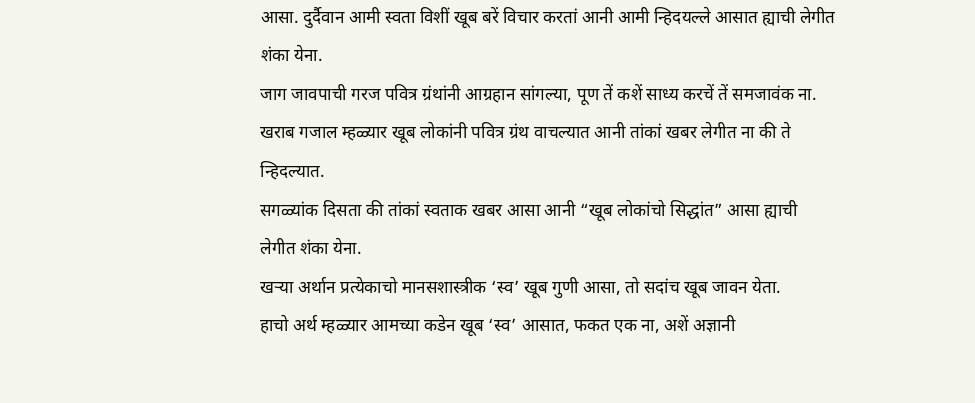आसा. दुर्दैवान आमी स्वता विशीं खूब बरें विचार करतां आनी आमी न्हिदयल्ले आसात ह्याची लेगीत शंका येना.
जाग जावपाची गरज पवित्र ग्रंथांनी आग्रहान सांगल्या, पूण तें कशें साध्य करचें तें समजावंक ना.
खराब गजाल म्हळ्यार खूब लोकांनी पवित्र ग्रंथ वाचल्यात आनी तांकां खबर लेगीत ना की ते न्हिदल्यात.
सगळ्यांक दिसता की तांकां स्वताक खबर आसा आनी “खूब लोकांचो सिद्धांत” आसा ह्याची लेगीत शंका येना.
खऱ्या अर्थान प्रत्येकाचो मानसशास्त्रीक ‘स्व’ खूब गुणी आसा, तो सदांच खूब जावन येता.
हाचो अर्थ म्हळ्यार आमच्या कडेन खूब ‘स्व’ आसात, फकत एक ना, अशें अज्ञानी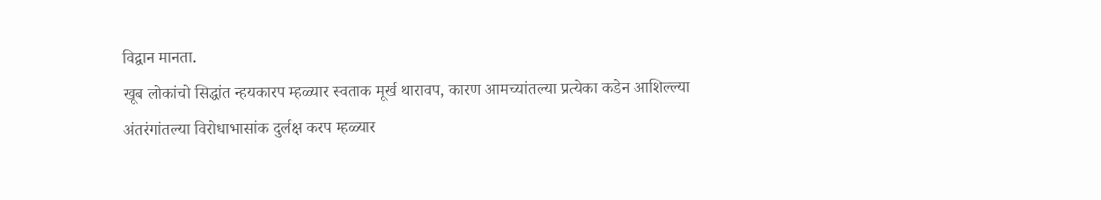विद्वान मानता.
खूब लोकांचो सिद्धांत न्हयकारप म्हळ्यार स्वताक मूर्ख थारावप, कारण आमच्यांतल्या प्रत्येका कडेन आशिल्ल्या अंतरंगांतल्या विरोधाभासांक दुर्लक्ष करप म्हळ्यार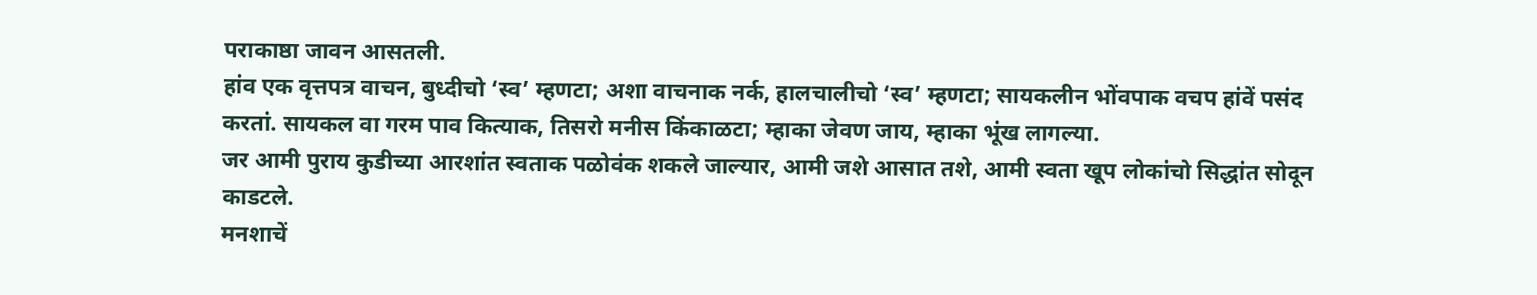पराकाष्ठा जावन आसतली.
हांव एक वृत्तपत्र वाचन, बुध्दीचो ‘स्व’ म्हणटा; अशा वाचनाक नर्क, हालचालीचो ‘स्व’ म्हणटा; सायकलीन भोंवपाक वचप हांवें पसंद करतां. सायकल वा गरम पाव कित्याक, तिसरो मनीस किंकाळटा; म्हाका जेवण जाय, म्हाका भूंख लागल्या.
जर आमी पुराय कुडीच्या आरशांत स्वताक पळोवंक शकले जाल्यार, आमी जशे आसात तशे, आमी स्वता खूप लोकांचो सिद्धांत सोदून काडटले.
मनशाचें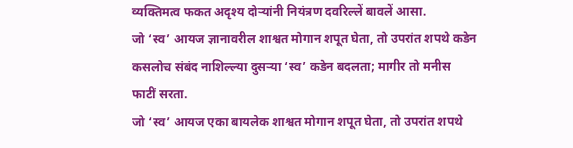व्यक्तिमत्व फकत अदृश्य दोऱ्यांनी नियंत्रण दवरिल्लें बावलें आसा.
जो ‘स्व’ आयज ज्ञानावरील शाश्वत मोगान शपूत घेता, तो उपरांत शपथे कडेन कसलोच संबंद नाशिल्ल्या दुसऱ्या ‘स्व’ कडेन बदलता; मागीर तो मनीस फाटीं सरता.
जो ‘स्व’ आयज एका बायलेक शाश्वत मोगान शपूत घेता, तो उपरांत शपथे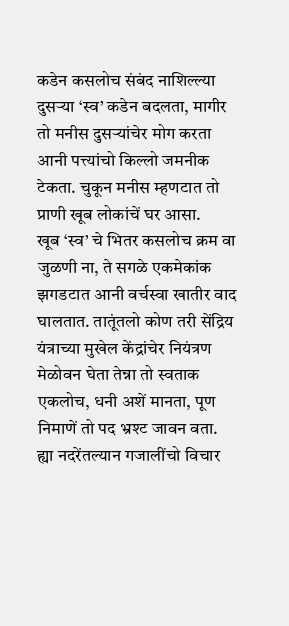कडेन कसलोच संबंद नाशिल्ल्या दुसऱ्या ‘स्व’ कडेन बदलता, मागीर तो मनीस दुसऱ्यांचेर मोग करता आनी पत्त्यांचो किल्लो जमनीक टेकता. चुकून मनीस म्हणटात तो प्राणी खूब लोकांचें घर आसा.
खूब ‘स्व’ चे भितर कसलोच क्रम वा जुळणी ना, ते सगळे एकमेकांक झगडटात आनी वर्चस्वा खातीर वाद घालतात. तातूंतलो कोण तरी सेंद्रिय यंत्राच्या मुखेल केंद्रांचेर नियंत्रण मेळोवन घेता तेन्ना तो स्वताक एकलोच, धनी अशें मानता, पूण निमाणें तो पद भ्रश्ट जावन वता.
ह्या नदरेंतल्यान गजालींचो विचार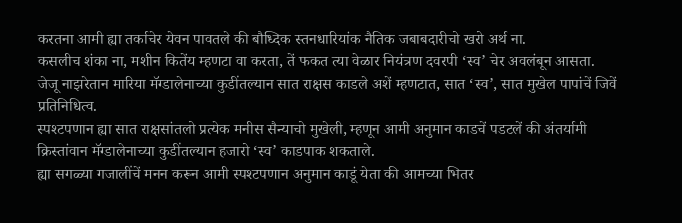करतना आमी ह्या तर्काचेर येवन पावतले की बौध्दिक स्तनधारियांक नैतिक जबाबदारीचो खरो अर्थ ना.
कसलीच शंका ना, मशीन कितेंय म्हणटा वा करता, तें फकत त्या वेळार नियंत्रण दवरपी ‘स्व’ चेर अवलंबून आसता.
जेजू नाझरेतान मारिया मॅग्डालेनाच्या कुडींतल्यान सात राक्षस काडले अशें म्हणटात, सात ‘स्व’, सात मुखेल पापांचें जिवें प्रतिनिधित्व.
स्पश्टपणान ह्या सात राक्षसांतलो प्रत्येक मनीस सैन्याचो मुखेली, म्हणून आमी अनुमान काडचें पडटलें की अंतर्यामी क्रिस्तांवान मॅग्डालेनाच्या कुडींतल्यान हजारो ‘स्व’ काडपाक शकताले.
ह्या सगळ्या गजालींचें मनन करून आमी स्पश्टपणान अनुमान काडूं येता की आमच्या भितर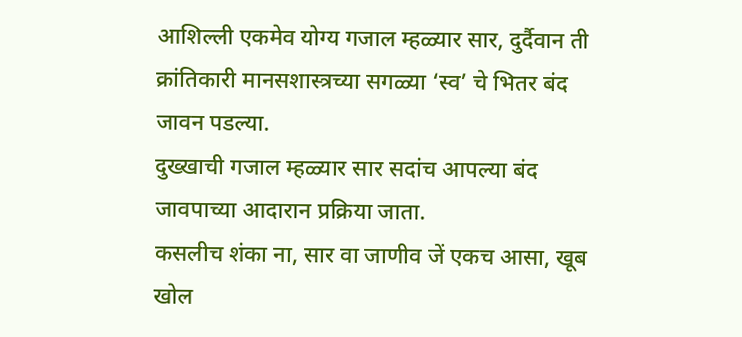आशिल्ली एकमेव योग्य गजाल म्हळ्यार सार, दुर्दैवान ती क्रांतिकारी मानसशास्त्रच्या सगळ्या ‘स्व’ चे भितर बंद जावन पडल्या.
दुख्खाची गजाल म्हळ्यार सार सदांच आपल्या बंद जावपाच्या आदारान प्रक्रिया जाता.
कसलीच शंका ना, सार वा जाणीव जें एकच आसा, खूब खोल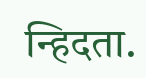न्हिदता.